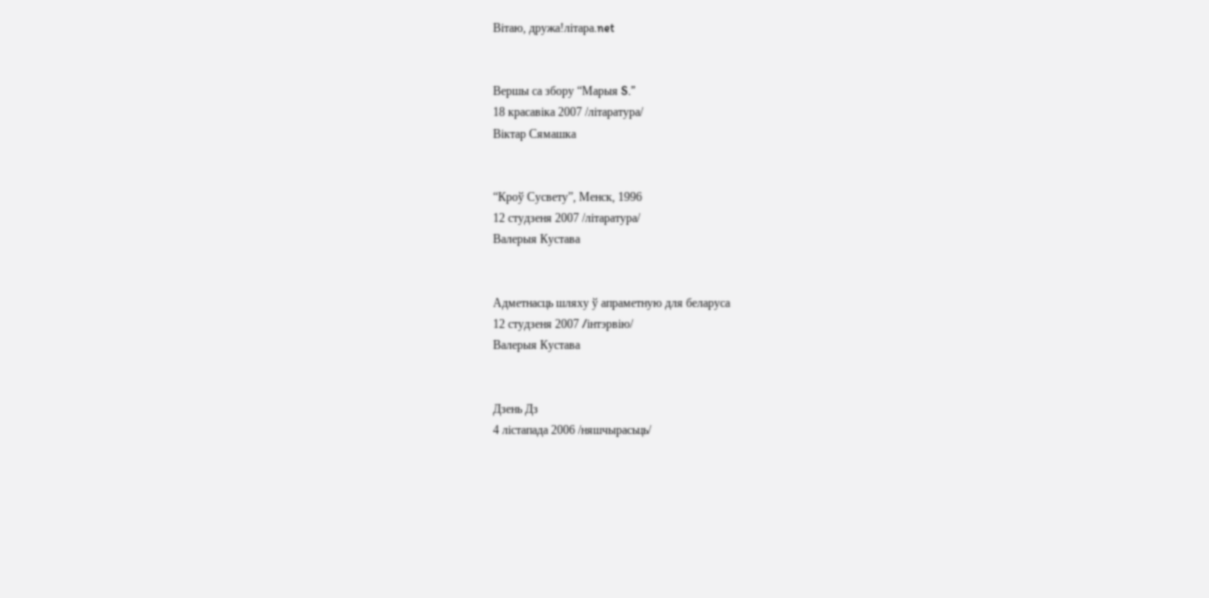Вiтаю, дружа!лiтaрa.net


Вершы са збору “Марыя S.”
18 красавiка 2007 /лiтаратура/
Віктар Сямашка


“Кроў Сусвету”, Менск, 1996
12 студзеня 2007 /лiтаратура/
Валерыя Кустава


Адметнасць шляху ў апраметную для беларуса
12 студзеня 2007 /iнтэрвiю/
Валерыя Кустава


Дзень Дз
4 лiстапада 2006 /няшчырасьць/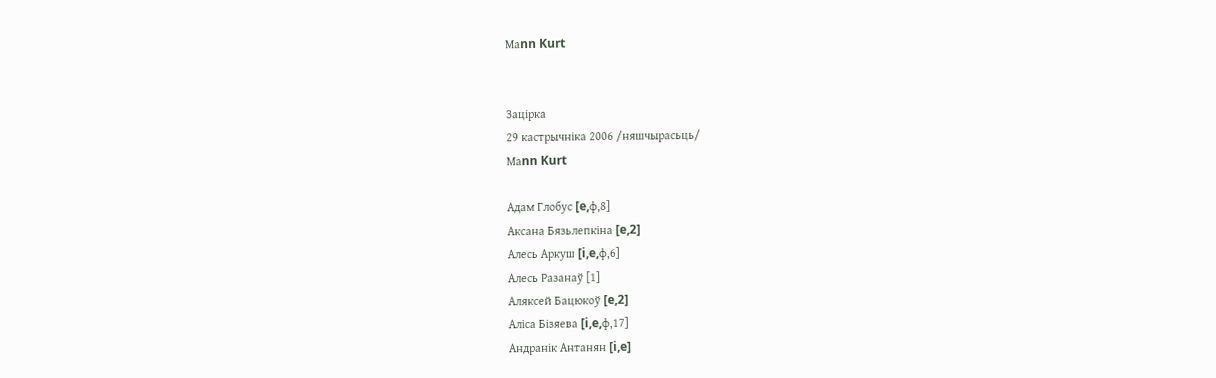Маnn Kurt


Зацірка
29 кастрычнiка 2006 /няшчырасьць/
Маnn Kurt

Адам Глобус [e,ф,8]
Аксана Бязьлепкіна [e,2]
Алесь Аркуш [i,e,ф,6]
Алесь Разанаў [1]
Аляксей Бацюкоў [e,2]
Аліса Бізяева [i,e,ф,17]
Андранік Антанян [i,e]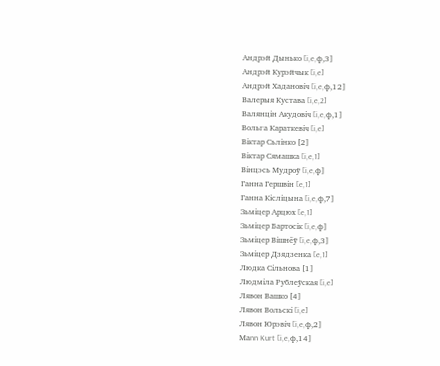Андрэй Дынько [i,e,ф,3]
Андрэй Курэйчык [i,e]
Андрэй Хадановіч [i,e,ф,12]
Валерыя Кустава [i,e,2]
Валянцiн Акудовiч [i,e,ф,1]
Вольга Караткевіч [i,e]
Віктар Сьлінко [2]
Віктар Сямашка [i,e,1]
Вінцэсь Мудроў [i,e,ф]
Ганна Гершвін [e,1]
Ганна Кiслiцына [i,e,ф,7]
Зьміцер Арцюх [e,1]
Зьміцер Бартосік [i,e,ф]
Зьміцер Вішнёў [i,e,ф,3]
Зьміцер Дзядзенка [e,1]
Людка Сільнова [1]
Людміла Рублеўская [i,e]
Лявон Вашко [4]
Лявон Вольскі [i,e]
Лявон Юрэвiч [i,e,ф,2]
Маnn Kurt [i,e,ф,14]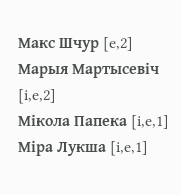Макс Шчур [e,2]
Марыя Мартысевіч [i,e,2]
Мікола Папека [i,e,1]
Міра Лукша [i,e,1]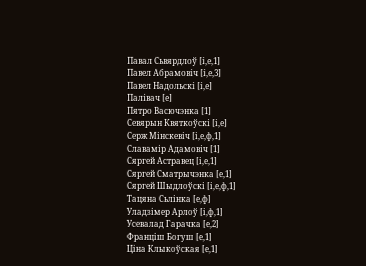Павал Сьвярдлоў [i,e,1]
Павел Абрамовiч [i,e,3]
Павел Надольскi [i,e]
Палівач [e]
Пятро Васючэнка [1]
Севярын Квяткоўскі [i,e]
Серж Мiнскевiч [i,e,ф,1]
Славамір Адамовіч [1]
Сяргей Астравец [i,e,1]
Сяргей Сматрычэнка [e,1]
Сяргей Шыдлоўскі [i,e,ф,1]
Тацяна Сьлінка [e,ф]
Уладзімер Арлоў [i,ф,1]
Усевалад Гарачка [e,2]
Францiш Богуш [e,1]
Цiна Клыкоўская [e,1]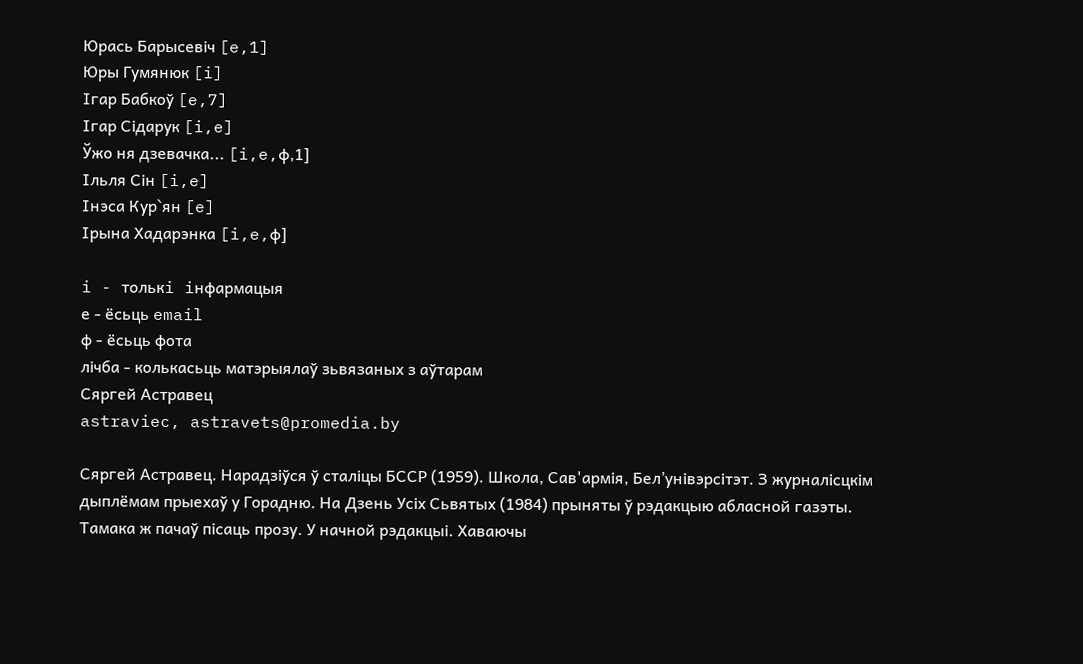Юрась Барысевіч [e,1]
Юры Гумянюк [i]
Ігар Бабкоў [e,7]
Ігар Сiдарук [i,e]
Ўжо ня дзевачка... [i,e,ф,1]
Ільля Сін [i,e]
Інэса Кур`ян [e]
Ірына Хадарэнка [i,e,ф]

i - толькi iнфармацыя
е - ёсьць email
ф - ёсьць фота
лiчба - колькасьць матэрыялаў зьвязаных з аўтарам
Сяргей Астравец
astraviec, astravets@promedia.by

Сяргей Астравец. Нарадзіўся ў сталіцы БССР (1959). Школа, Сав'армія, Бел’унівэрсітэт. З журналісцкім дыплёмам прыехаў у Горадню. На Дзень Усіх Сьвятых (1984) прыняты ў рэдакцыю абласной газэты. Тамака ж пачаў пісаць прозу. У начной рэдакцыі. Хаваючы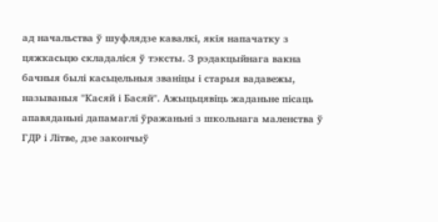ад начальства ў шуфлядзе кавалкі, якія напачатку з цяжкасьцю складаліся ў тэксты. З рэдакцыйнага вакна бачныя былі касьцельныя званіцы і старыя вадавежы, называныя "Касяй і Басяй". Ажыцьцявіць жаданьне пісаць апавяданьні дапамаглі ўражаньні з школьнага маленства ў ГДР і Літве, дзе закончыў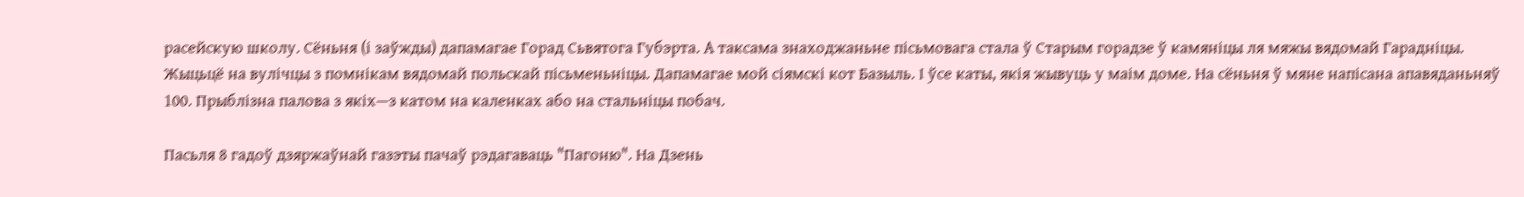расейскую школу. Сёньня (і заўжды) дапамагае Горад Сьвятога Губэрта. А таксама знаходжаньне пісьмовага стала ў Старым горадзе ў камяніцы ля мяжы вядомай Гарадніцы. Жыцьцё на вулічцы з помнікам вядомай польскай пісьменьніцы. Дапамагае мой сіямскі кот Базыль. І ўсе каты, якія жывуць у маім доме. На сёньня ў мяне напісана апавяданьняў 100. Прыблізна палова з якіх—з катом на каленках або на стальніцы побач.

Пасьля 8 гадоў дзяржаўнай газэты пачаў рэдагаваць "Пагоню". На Дзень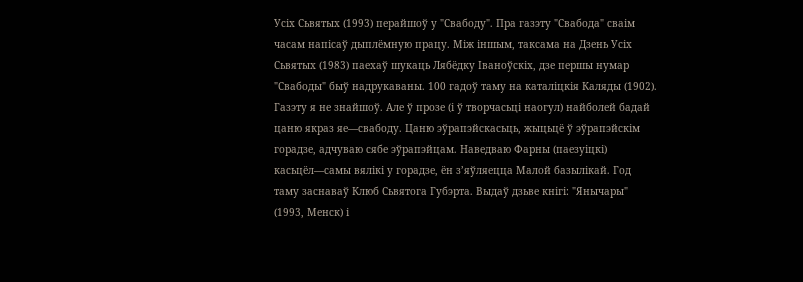Усіх Сьвятых (1993) перайшоў у "Свабоду". Пра газэту "Свабода" сваім часам напісаў дыплёмную працу. Між іншым, таксама на Дзень Усіх Сьвятых (1983) паехаў шукаць Лябёдку Іваноўскіх, дзе першы нумар "Свабоды" быў надрукаваны. 100 гадоў таму на каталіцкія Каляды (1902). Газэту я не знайшоў. Але ў прозе (і ў творчасьці наогул) найболей бадай цаню якраз яе—свабоду. Цаню эўрапэйскасьць, жыцьцё ў эўрапэйскім горадзе, адчуваю сябе эўрапэйцам. Наведваю Фарны (паезуіцкі) касьцёл—самы вялікі у горадзе, ён з’яўляецца Малой базылікай. Год таму заснаваў Клюб Сьвятога Губэрта. Выдаў дзьве кнігі: "Янычары" (1993, Менск) і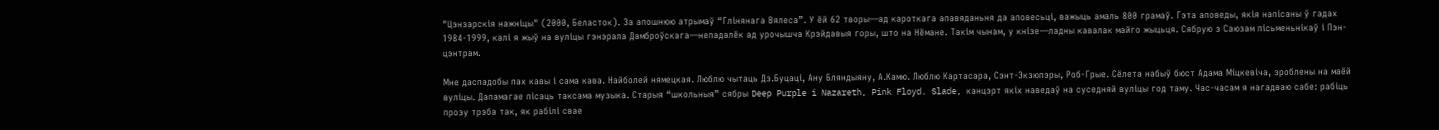"Цэнзарскія нажніцы" (2000, Беласток). За апошнюю атрымаў “Глінянага Вялеса”. У ёй 62 творы—ад кароткага апавяданьня да аповесьці, важыць амаль 800 грамаў. Гэта аповеды, якія напісаны ў гадах 1984-1999, калі я жыў на вуліцы гэнэрала Дамброўскага—непадалёк ад урочышча Крэйдавыя горы, што на Нёмане. Такім чынам, у кнізе—ладны кавалак майго жыцьця. Сябрую з Саюзам пісьменьнікаў і Пэн-цэнтрам.

Мне даспадобы пах кавы і сама кава. Найболей нямецкая. Люблю чытаць Дз.Буцаці, Ану Бляндыяну, А.Камю. Люблю Картасара, Сэнт-Экзюпэры, Роб-Грые. Сёлета набыў бюст Адама Міцкевіча, зроблены на маёй вуліцы. Дапамагае пісаць таксама музыка. Старыя “школьныя” сябры Deep Purple i Nazareth, Pink Floyd. Slade, канцэрт якіх наведаў на суседняй вуліцы год таму. Час-часам я нагадваю сабе: рабіць прозу трэба так, як рабілі свае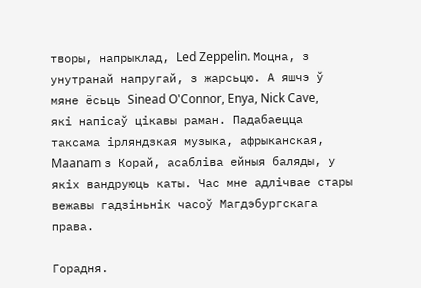творы, напрыклад, Led Zeppelin. Моцна, з унутранай напругай, з жарсьцю. А яшчэ ў мяне ёсьць Sinead O'Connor, Enya, Nick Cave, які напісаў цікавы раман. Падабаецца таксама ірляндзкая музыка, афрыканская, Maanam з Корай, асабліва ейныя баляды, у якіх вандруюць каты. Час мне адлічвае стары вежавы гадзіньнік часоў Магдэбургскага права.

Горадня.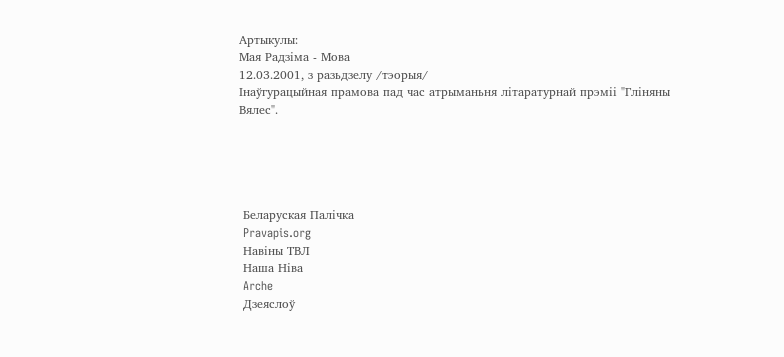Артыкулы:
Мая Радзіма - Мова
12.03.2001, з разьдзелу /тэорыя/
Інаўгурацыйная прамова пад час атрыманьня літаратурнай прэміі "Гліняны Вялес".





 Беларуская Палiчка
 Pravapis.org
 Навiны ТВЛ
 Наша Нiва
 Arche
 Дзеяслоў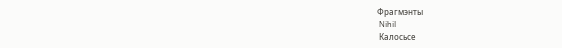Фрагмэнты
 Nihil
 Калосьсе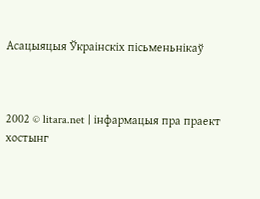Асацыяцыя Ўкраiнскiх пiсьменьнiкаў



2002 © litara.net | iнфармацыя пра праект
хостынг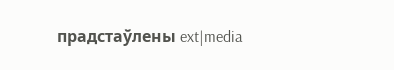прадстаўлены ext|media